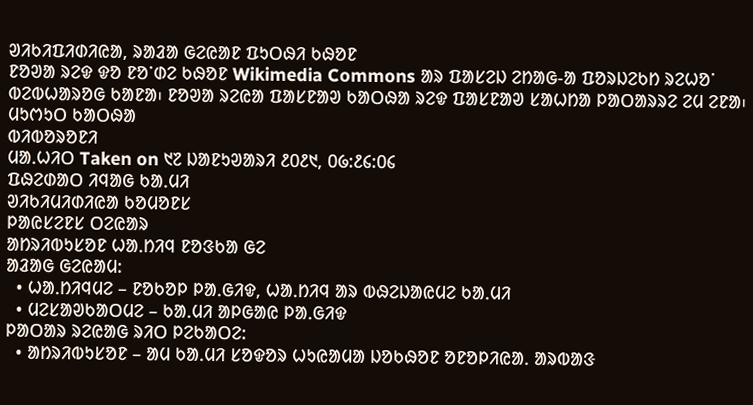ᱣᱤᱠᱤᱯᱤᱰᱤᱭᱟ, ᱨᱟᱲᱟ ᱜᱮᱭᱟᱱ ᱯᱩᱛᱷᱤ ᱠᱷᱚᱱ
ᱱᱚᱣᱟ ᱨᱮᱫ ᱫᱚ ᱱᱚᱸᱰᱮ ᱠᱷᱚᱱ Wikimedia Commons ᱟᱨ ᱯᱟᱥᱮᱡ ᱮᱴᱟᱜ-ᱟ ᱯᱚᱨᱡᱮᱠᱴ ᱨᱮᱦᱚᱸ ᱵᱮᱵᱦᱟᱨᱚᱜ ᱠᱟᱱᱟ᱾ ᱱᱚᱣᱟ ᱨᱮᱭᱟ ᱯᱟᱥᱱᱟᱣ ᱠᱟᱛᱷᱟ ᱨᱮᱫ ᱯᱟᱥᱱᱟᱣ ᱥᱟᱦᱴᱟ ᱞᱟᱛᱟᱨᱨᱮ ᱮᱢ ᱮᱱᱟ᱾
ᱢᱩᱬᱩᱛ ᱠᱟᱛᱷᱟ
ᱵᱤᱵᱚᱨᱚᱱᱤ
ᱢᱟᱹᱦᱤᱛ Taken on ᱑᱗ ᱡᱟᱱᱩᱣᱟᱨᱤ ᱒᱐᱒᱑, ᱐᱙:᱒᱔:᱐᱔
ᱯᱷᱮᱰᱟᱛ ᱤᱧᱟᱜ ᱠᱟᱹᱢᱤ
ᱣᱤᱠᱤᱢᱤᱰᱤᱭᱟ ᱠᱚᱢᱚᱱᱥ
ᱞᱟᱭᱥᱮᱱᱥ ᱛᱮᱭᱟᱨ
ᱟᱴᱨᱤᱵᱩᱥᱚᱱ ᱦᱟᱹᱴᱤᱧ ᱱᱚᱝᱠᱟ ᱜᱮ
ᱟᱲᱟᱜ ᱜᱮᱭᱟᱢ:
  • ᱦᱟᱹᱴᱤᱧᱢᱮ – ᱱᱚᱠᱚᱞ ᱞᱟᱹᱜᱤᱫ, ᱦᱟᱹᱴᱤᱧ ᱟᱨ ᱵᱷᱮᱡᱟᱭᱢᱮ ᱠᱟᱹᱢᱤ
  • ᱢᱮᱥᱟᱣᱠᱟᱛᱢᱮ – ᱠᱟᱹᱢᱤ ᱟᱞᱜᱟᱭ ᱞᱟᱹᱜᱤᱫ
ᱞᱟᱛᱟᱨ ᱨᱮᱭᱟᱜ ᱨᱤᱛ ᱞᱮᱠᱟᱛᱮ:
  • ᱟᱴᱨᱤᱵᱩᱥᱚᱱ – ᱟᱢ ᱠᱟᱹᱢᱤ ᱥᱚᱫᱚᱨ ᱦᱩᱭᱟᱢᱟ ᱡᱚᱠᱷᱚᱱ ᱚᱱᱚᱞᱤᱭᱟᱹ ᱟᱨᱵᱟᱝ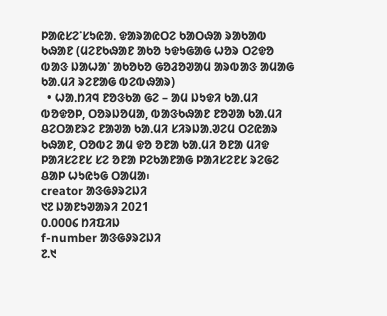ᱞᱟᱭᱥᱮᱸᱥᱩᱭᱟᱹ ᱫᱟᱨᱟᱭᱛᱮ ᱠᱟᱛᱷᱟ ᱨᱟᱠᱟᱵ ᱠᱷᱟᱱ (ᱢᱮᱱᱠᱷᱟᱱ ᱟᱠᱚ ᱩᱫᱩᱜᱟᱜ ᱦᱚᱨ ᱛᱮᱫᱚ ᱵᱟᱝ ᱡᱟᱦᱟᱸ ᱟᱠᱚᱠᱚ ᱜᱚᱲᱚᱣᱟᱢ ᱟᱨᱵᱟᱝ ᱟᱢᱟᱜ ᱠᱟᱹᱢᱤ ᱨᱮᱱᱟᱜ ᱵᱮᱵᱷᱟᱨ)
  • ᱦᱟᱹᱴᱤᱧ ᱱᱚᱝᱠᱟ ᱜᱮ – ᱟᱢ ᱡᱩᱫᱤ ᱠᱟᱹᱢᱤ ᱵᱚᱫᱚᱞ, ᱛᱚᱨᱡᱚᱢᱟ, ᱵᱟᱝᱠᱷᱟᱱ ᱱᱚᱣᱟ ᱠᱟᱹᱢᱤ ᱪᱮᱛᱟᱱᱨᱮ ᱱᱟᱣᱟ ᱠᱟᱹᱢᱤ ᱥᱤᱨᱡᱟᱹᱣᱮᱢ ᱛᱮᱭᱟᱨ ᱠᱷᱟᱱ, ᱛᱚᱵᱮ ᱟᱢ ᱫᱚ ᱚᱱᱟ ᱠᱟᱹᱢᱤ ᱚᱱᱟ ᱢᱤᱫ ᱞᱟᱤᱥᱮᱱᱥ ᱥᱮ ᱚᱱᱟ ᱞᱮᱠᱟᱱᱟᱜ ᱞᱟᱤᱥᱮᱱᱥ ᱨᱮᱜᱮ ᱪᱟᱞ ᱦᱩᱭᱩᱜ ᱛᱟᱢᱟ᱾
creator ᱟᱝᱜᱽᱨᱮᱡᱤ
᱑᱗ ᱡᱟᱱᱩᱣᱟᱨᱤ 2021
᱐.᱐᱐᱐᱔ ᱴᱤᱯᱤᱡ
f-number ᱟᱝᱜᱽᱨᱮᱡᱤ
᱗.᱑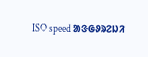ISO speed ᱟᱝᱜᱽᱨᱮᱡᱤ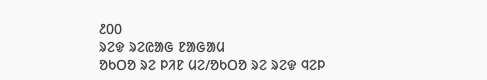᱒᱐᱐
ᱨᱮᱫ ᱨᱮᱭᱟᱜ ᱱᱟᱜᱟᱢ
ᱚᱠᱛᱚ ᱨᱮ ᱞᱤᱱ ᱢᱮ/ᱚᱠᱛᱚ ᱨᱮ ᱨᱮᱫ ᱧᱮᱞ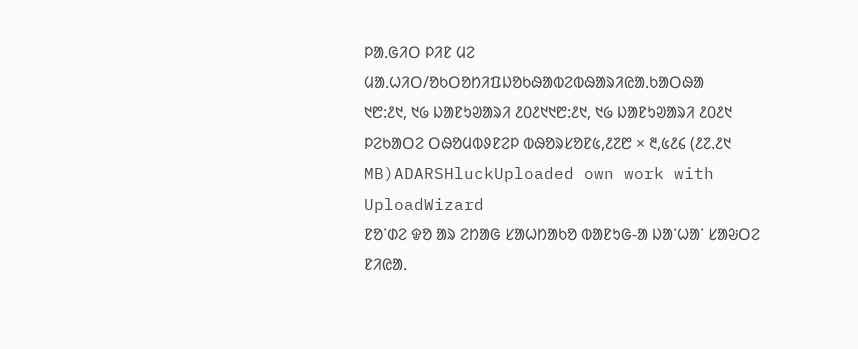ᱞᱟᱹᱜᱤᱛ ᱞᱤᱱ ᱢᱮ
ᱢᱟᱹᱦᱤᱛ/ᱚᱠᱛᱚᱴᱤᱯᱡᱚᱠᱷᱟᱵᱮᱵᱷᱟᱨᱤᱭᱟᱹᱠᱟᱛᱷᱟ
᱑᱘:᱒᱑, ᱑᱙ ᱡᱟᱱᱩᱣᱟᱨᱤ ᱒᱐᱒᱑᱑᱘:᱒᱑, ᱑᱙ ᱡᱟᱱᱩᱣᱟᱨᱤ ᱒᱐᱒᱑ ᱞᱮᱠᱟᱛᱮ ᱛᱷᱚᱢᱵᱽᱱᱮᱞ ᱵᱷᱚᱨᱥᱚᱱ᱕,᱒᱗᱘ × ᱓,᱕᱒᱔ (᱒᱗.᱒᱑ MB)ADARSHluckUploaded own work with UploadWizard
ᱱᱚᱸᱰᱮ ᱫᱚ ᱟᱨ ᱮᱴᱟᱜ ᱥᱟᱦᱴᱟᱠᱚ ᱵᱟᱱᱩᱜ-ᱟ ᱡᱟᱸᱦᱟᱸ ᱥᱟᱶᱛᱮ ᱱᱤᱭᱟᱹ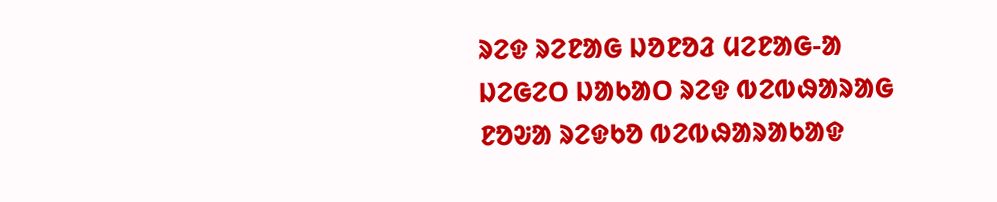ᱨᱮᱫ ᱨᱮᱱᱟᱜ ᱡᱚᱱᱚᱲ ᱢᱮᱱᱟᱜ-ᱟ
ᱡᱮᱜᱮᱛ ᱡᱟᱠᱟᱛ ᱨᱮᱫ ᱵᱮᱵᱷᱟᱨᱟᱜ
ᱱᱚᱶᱟ ᱨᱮᱫᱠᱚ ᱵᱮᱵᱷᱟᱨᱟᱠᱟᱫ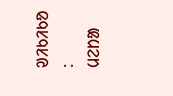ᱣᱤᱠᱤᱠᱚ :
ᱢᱮᱴᱟ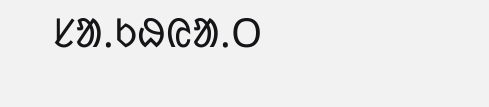ᱥᱟᱹᱠᱷᱭᱟᱹᱛ